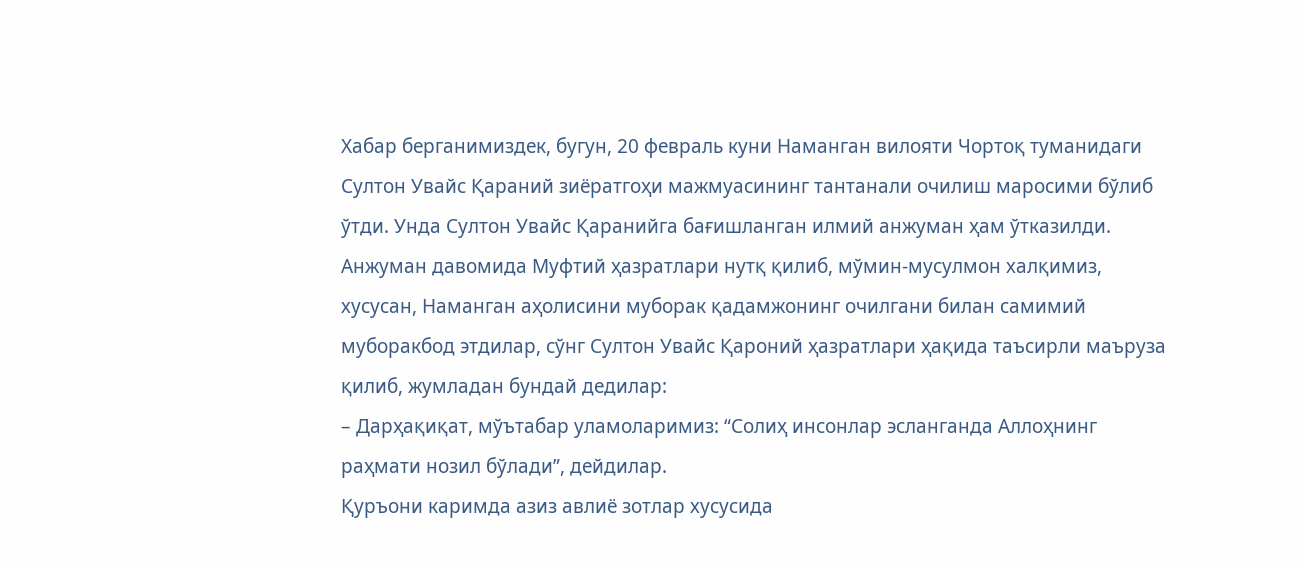Хабар берганимиздек, бугун, 20 февраль куни Наманган вилояти Чортоқ туманидаги Султон Увайс Қараний зиёратгоҳи мажмуасининг тантанали очилиш маросими бўлиб ўтди. Унда Султон Увайс Қаранийга бағишланган илмий анжуман ҳам ўтказилди.
Анжуман давомида Муфтий ҳазратлари нутқ қилиб, мўмин-мусулмон халқимиз, хусусан, Наманган аҳолисини муборак қадамжонинг очилгани билан самимий муборакбод этдилар, сўнг Султон Увайс Қароний ҳазратлари ҳақида таъсирли маъруза қилиб, жумладан бундай дедилар:
– Дарҳақиқат, мўътабар уламоларимиз: “Солиҳ инсонлар эсланганда Аллоҳнинг раҳмати нозил бўлади”, дейдилар.
Қуръони каримда азиз авлиё зотлар хусусида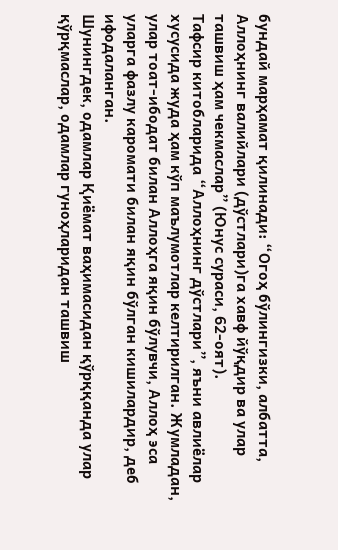бундай марҳамат қилинади: “Огоҳ бўлингизки, албатта, Аллоҳнинг валийлари (дўстлари)га хавф йўқдир ва улар ташвиш ҳам чекмаслар” (Юнус сураси, 62-оят).
Тафсир китобларида “Аллоҳнинг дўстлари”, яъни авлиёлар хусусида жуда ҳам кўп маълумотлар келтирилган. Жумладан, улар тоат-ибодат билан Аллоҳга яқин бўлувчи, Аллоҳ эса уларга фазлу каромати билан яқин бўлган кишилардир, деб ифодаланган.
Шунингдек, одамлар Қиёмат ваҳимасидан қўрққанда улар қўрқмаслар, одамлар гуноҳларидан ташвиш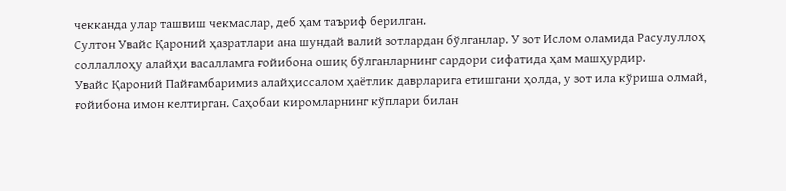чекканда улар ташвиш чекмаслар, деб ҳам таъриф берилган.
Султон Увайс Қароний ҳазратлари ана шундай валий зотлардан бўлганлар. У зот Ислом оламида Расулуллоҳ соллаллоҳу алайҳи васалламга ғойибона ошиқ бўлганларнинг сардори сифатида ҳам машҳурдир.
Увайс Қароний Пайғамбаримиз алайҳиссалом ҳаётлик даврларига етишгани ҳолда, у зот ила кўриша олмай, ғойибона имон келтирган. Саҳобаи киромларнинг кўплари билан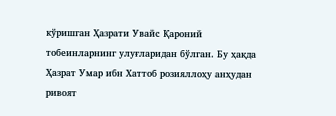кўришган Ҳазрати Увайс Қароний тобеинларнинг улуғларидан бўлган. Бу ҳақда Ҳазрат Умар ибн Хаттоб розияллоҳу анҳудан ривоят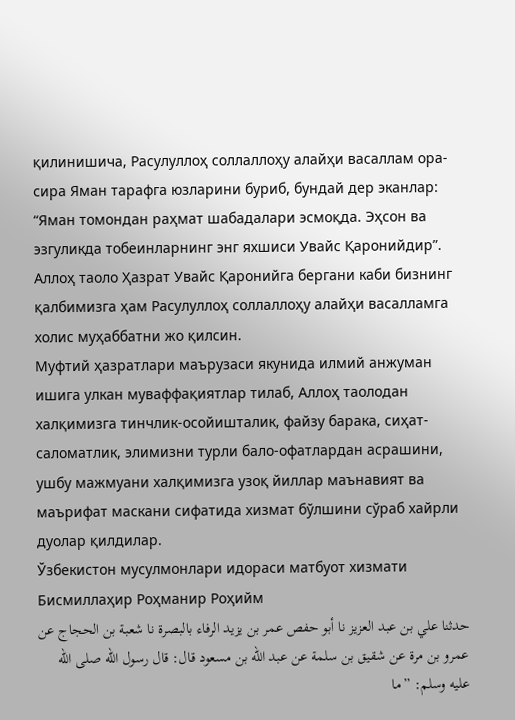қилинишича, Расулуллоҳ соллаллоҳу алайҳи васаллам ора-сира Яман тарафга юзларини буриб, бундай дер эканлар: “Яман томондан раҳмат шабадалари эсмоқда. Эҳсон ва эзгуликда тобеинларнинг энг яхшиси Увайс Қаронийдир”.
Аллоҳ таоло Ҳазрат Увайс Қаронийга бергани каби бизнинг қалбимизга ҳам Расулуллоҳ соллаллоҳу алайҳи васалламга холис муҳаббатни жо қилсин.
Муфтий ҳазратлари маърузаси якунида илмий анжуман ишига улкан муваффақиятлар тилаб, Аллоҳ таолодан халқимизга тинчлик-осойишталик, файзу барака, сиҳат-саломатлик, элимизни турли бало-офатлардан асрашини, ушбу мажмуани халқимизга узоқ йиллар маънавият ва маърифат маскани сифатида хизмат бўлшини сўраб хайрли дуолар қилдилар.
Ўзбекистон мусулмонлари идораси матбуот хизмати
Бисмиллаҳир Роҳманир Роҳийм
حدثنا علي بن عبد العزيز نا أبو حفص عمر بن يزيد الرفاء بالبصرة نا شعبة بن الحجاج عن عمرو بن مرة عن شقيق بن سلمة عن عبد الله بن مسعود قال: قال رسول الله صلى الله عليه وسلم: ”ما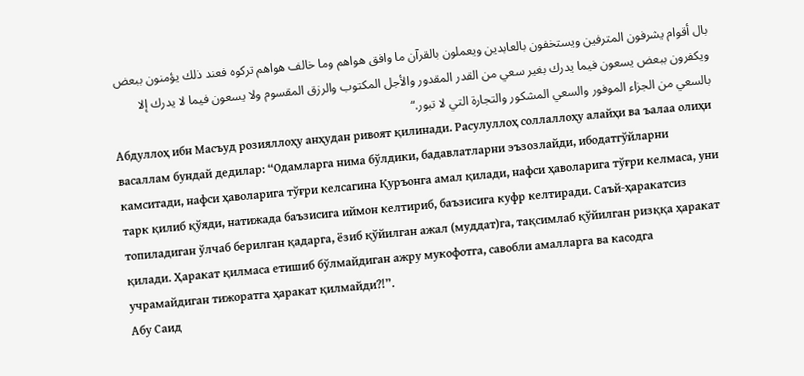بال أقوام يشرفون المترفين ويستخفون بالعابدين ويعملون بالقرآن ما وافق هواهم وما خالف هواهم تركوه فعند ذلك يؤمنون ببعض ويكفرون ببعض يسعون فيما يدرك بغير سعي من القدر المقدور والأجل المكتوب والرزق المقسوم ولا يسعون فيما لا يدرك إلا بالسعي من الجزاء الموفور والسعي المشكور والتجارة التي لا تبور.“
Абдуллоҳ ибн Масъуд розияллоҳу анҳудан ривоят қилинади. Расулуллоҳ соллаллоҳу алайҳи ва ъалаа олиҳи васаллам бундай дедилар: “Одамларга нима бўлдики, бадавлатларни эъзозлайди, ибодатгўйларни камситади, нафси ҳаволарига тўғри келсагина Қуръонга амал қилади, нафси ҳаволарига тўғри келмаса, уни тарк қилиб қўяди, натижада баъзисига иймон келтириб, баъзисига куфр келтиради. Саъй-ҳаракатсиз топиладиган ўлчаб берилган қадарга, ёзиб қўйилган ажал (муддат)га, тақсимлаб қўйилган ризққа ҳаракат қилади. Ҳаракат қилмаса етишиб бўлмайдиган ажру мукофотга, савобли амалларга ва касодга учрамайдиган тижоратга ҳаракат қилмайди?!”.
Абу Саид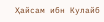Ҳайсам ибн Кулайб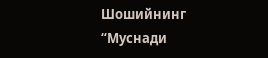Шошийнинг
“Муснади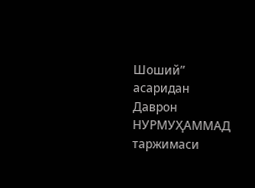Шоший” асаридан
Даврон НУРМУҲАММАД таржимаси